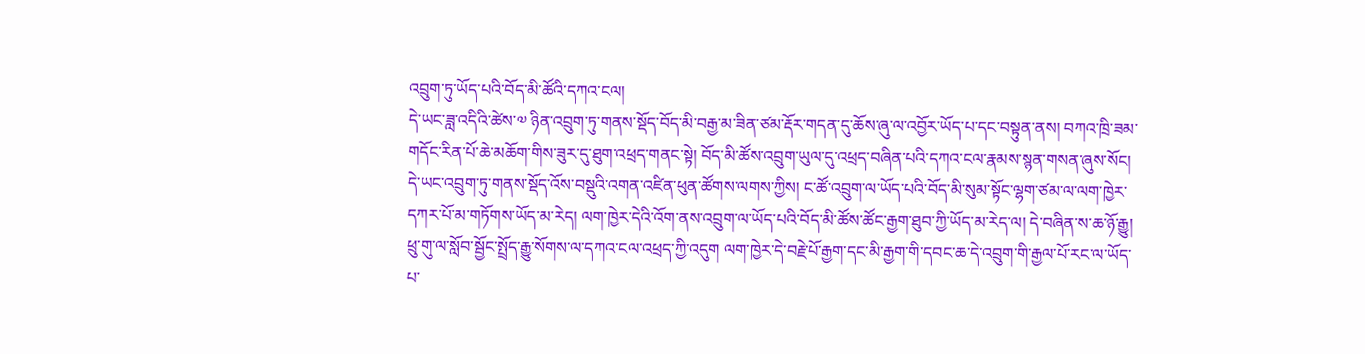འབྲུག་ཏུ་ཡོད་པའི་བོད་མི་ཚོའི་དཀའ་ངལ།
དེ་ཡང་ཟླ་འདིའི་ཚེས་༧ ཉིན་འབྲུག་ཏུ་གནས་སྡོད་བོད་མི་བརྒྱ་མ་ཟིན་ཙམ་རྡོར་གདན་དུ་ཆོས་ཞུ་ལ་འབྱོར་ཡོད་པ་དང་བསྟུན་ནས། བཀའ་ཁྲི་ཟམ་གདོང་རིན་པོ་ཆེ་མཆོག་གིས་ཟུར་དུ་ཐུག་འཕྲད་གནང་སྟེ། བོད་མི་ཚོས་འབྲུག་ཡུལ་དུ་འཕྲད་བཞིན་པའི་དཀའ་ངལ་རྣམས་སྙན་གསན་ཞུས་སོང། དེ་ཡང་འབྲུག་ཏུ་གནས་སྡོད་འོས་བསྡུའི་འགན་འཛིན་ཕུན་ཚོགས་ལགས་ཀྱིས། ང་ཚོ་འབྲུག་ལ་ཡོད་པའི་བོད་མི་སུམ་སྟོང་ལྷག་ཙམ་ལ་ལག་ཁྱེར་དཀར་པོ་མ་གཏོགས་ཡོད་མ་རེད། ལག་ཁྱེར་དེའི་འོག་ནས་འབྲུག་ལ་ཡོད་པའི་བོད་མི་ཚོས་ཚོང་རྒྱག་ཐུབ་ཀྱི་ཡོད་མ་རེད་ལ། དེ་བཞིན་ས་ཆ་ཉོ་རྒྱུ། ཕྲུ་གུ་ལ་སློབ་སྦྱོང་སྤྲོད་རྒྱུ་སོགས་ལ་དཀའ་ངལ་འཕྲད་ཀྱི་འདུག ལག་ཁྱེར་དེ་བརྗེ་པོ་རྒྱག་དང་མི་རྒྱག་གི་དབང་ཆ་དེ་འབྲུག་གི་རྒྱལ་པོ་རང་ལ་ཡོད་པ་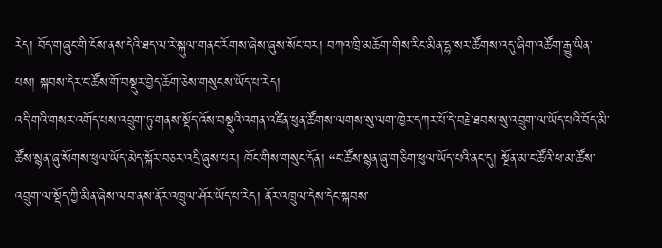རེད། བོད་གཞུང་གི་ངོས་ནས་དེའི་ཐད་ལ་རེ་སྐུལ་གནང་རོགས་ཞེས་ཞུས་སོང་བར། བཀའ་ཁྲི་མཆོག་གིས་རིང་མིན་དྷ་སར་ཚོགས་འདུ་ཞིག་འཚོག་རྒྱུ་ཡིན་པས། སྐབས་དེར་ང་ཚོས་གོ་བསྡུར་བྱེད་ཆོག་ཅེས་གསུངས་ཡོད་པ་རེད།
འདི་གའི་གསར་འགོད་པས་འབྲུག་ཏུ་གནས་སྡོད་འོས་བསྡུའི་འགན་འཛིན་ཕུན་ཚོགས་ལགས་སུ་ལག་ཁྱེར་དཀར་པོ་དེ་བརྗེ་ཐབས་སུ་འབྲུག་ལ་ཡོད་པའི་བོད་མི་ཚོས་སྙན་ཞུ་སོགས་ཕུལ་ཡོད་མེད་སྐོར་བཅར་འདྲི་ཞུས་པར། ཁོང་གིས་གསུང་དོན། “ང་ཚོས་སྙན་ཞུ་གཅིག་ཕུལ་ཡོད་པའི་ནང་དུ། སྔོན་མ་ང་ཚོའི་ཕ་མ་ཚོས་འབྲུག་ལ་སྡོད་ཀྱི་མིན་ཞེས་ལབ་ནས་ནོར་འཁྲུལ་ཤོར་ཡོད་པ་རེད། ནོར་འཁྲུལ་དེས་དེང་སྐབས་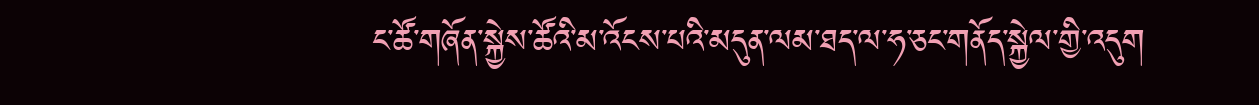ང་ཚོ་གཞོན་སྐྱེས་ཚོའི་མ་འོངས་པའི་མདུན་ལམ་ཐད་ལ་ཧ་ཅང་གནོད་སྐྱེལ་གྱི་འདུག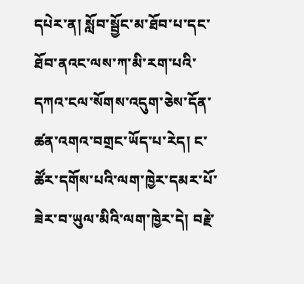དཔེར་ན། སློབ་སྦྱོང་མ་ཐོབ་པ་དང་ཐོབ་ནའང་ལས་ཀ་མི་རག་པའི་དཀའ་ངལ་སོགས་འདུག་ཅེས་དོན་ཚན་འགའ་བགྲང་ཡོད་པ་རེད། ང་ཚོར་དགོས་པའི་ལག་ཁྱེར་དམར་པོ་ཟེར་བ་ཡུལ་མིའི་ལག་ཁྱེར་དེ། བརྗེ་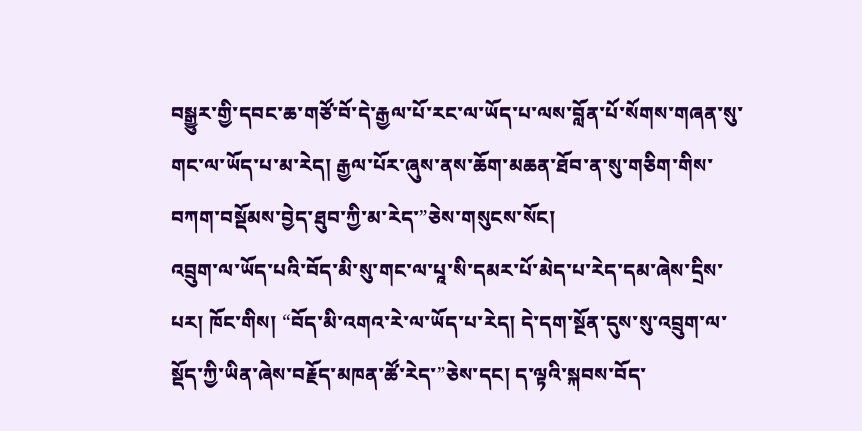བསྒྱུར་གྱི་དབང་ཆ་གཙོ་བོ་དེ་རྒྱལ་པོ་རང་ལ་ཡོད་པ་ལས་བློན་པོ་སོགས་གཞན་སུ་གང་ལ་ཡོད་པ་མ་རེད། རྒྱལ་པོར་ཞུས་ནས་ཆོག་མཆན་ཐོབ་ན་སུ་གཅིག་གིས་བཀག་བསྡོམས་བྱེད་ཐུབ་ཀྱི་མ་རེད་”ཅེས་གསུངས་སོང།
འབྲུག་ལ་ཡོད་པའི་བོད་མི་སུ་གང་ལ་པཱ་སི་དམར་པོ་མེད་པ་རེད་དམ་ཞེས་དྲིས་པར། ཁོང་གིས། “བོད་མི་འགའ་རེ་ལ་ཡོད་པ་རེད། དེ་དག་སྔོན་དུས་སུ་འབྲུག་ལ་སྡོད་ཀྱི་ཡིན་ཞེས་བརྗོད་མཁན་ཚོ་རེད་”ཅེས་དང། ད་ལྟའི་སྐབས་བོད་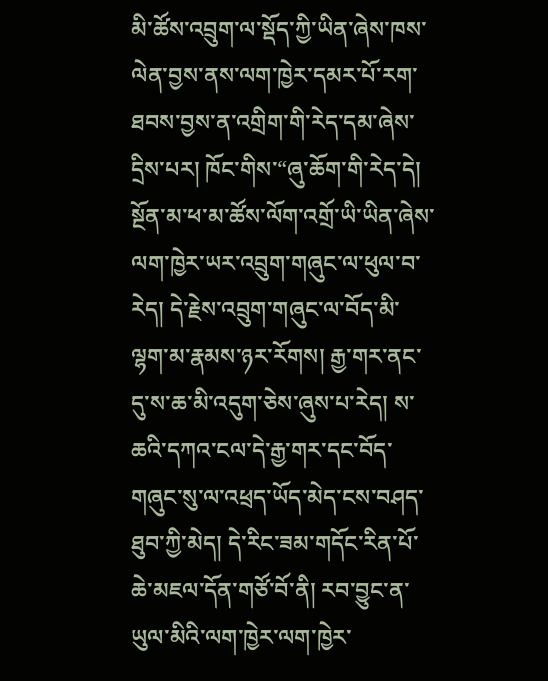མི་ཚོས་འབྲུག་ལ་སྡོད་ཀྱི་ཡིན་ཞེས་ཁས་ལེན་བྱས་ནས་ལག་ཁྱེར་དམར་པོ་རག་ཐབས་བྱས་ན་འགྲིག་གི་རེད་དམ་ཞེས་དྲིས་པར། ཁོང་གིས་“ཞུ་ཆོག་གི་རེད་དེ། སྔོན་མ་ཕ་མ་ཚོས་ལོག་འགྲོ་ཡི་ཡིན་ཞེས་ལག་ཁྱེར་ཡར་འབྲུག་གཞུང་ལ་ཕུལ་བ་རེད། དེ་རྗེས་འབྲུག་གཞུང་ལ་བོད་མི་ལྷག་མ་རྣམས་ཉར་རོགས། རྒྱ་གར་ནང་དུ་ས་ཆ་མི་འདུག་ཅེས་ཞུས་པ་རེད། ས་ཆའི་དཀའ་ངལ་དེ་རྒྱ་གར་དང་བོད་གཞུང་སུ་ལ་འཕྲད་ཡོད་མེད་ངས་བཤད་ཐུབ་ཀྱི་མེད། དེ་རིང་ཟམ་གདོང་རིན་པོ་ཆེ་མཇལ་དོན་གཙོ་བོ་ནི། རབ་བྱུང་ན་ཡུལ་མིའི་ལག་ཁྱེར་ལག་ཁྱེར་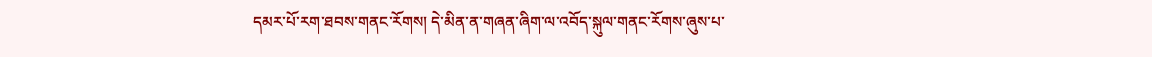དམར་པོ་རག་ཐབས་གནང་རོགས། དེ་མིན་ན་གཞན་ཞིག་ལ་འབོད་སྐུལ་གནང་རོགས་ཞུས་པ་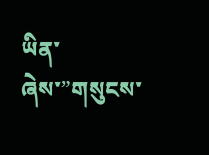ཡིན་ཞེས་”གསུངས་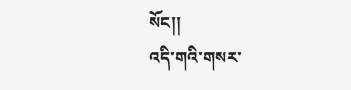སོང།།
འདི་གའི་གསར་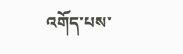འགོད་པས་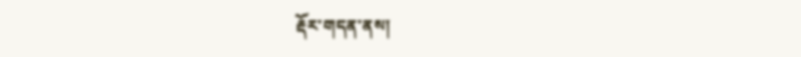རྡོར་གདན་ནས།